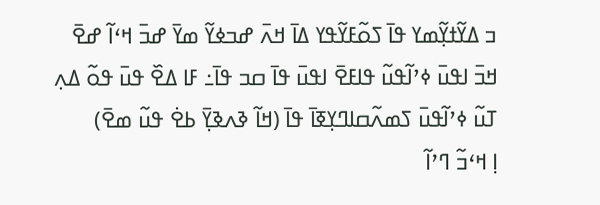ߏ ߡߌ߬ߙߌ߲߬ߘߌ ߟߊ߫ ߖߋ߬ߓߌ߬ߟߌ ߡߊ߫ ߞߍ߫ ߝߏߦߌ߬ ߘߌ߫ ߝߏ߫ ߞߵߊ߬ ߝߐ߫ ߞߏ߫ ߊߟߎ߫ ߦߴߊ߬ߟߎ߬ ߟߊߓߐ߫ ߊߟߎ߫ ߟߊ߫ ߛߏ ߟߊ߫߸ ߓߊ ߡߐ߰ ߟߎ߫ ߟߋ߬ ߡߍ߲ ߠߎ߬ ߦߴߊ߬ߟߎ߫ ߖߘߍ߬ߛߊߣߌ߲ߧߊ߫ ߟߊ߫ (ߞߊ߬ ߢߍߢߌ߲߫ ߕߐ߭ ߟߎ߬ ߘߐ߫)
ߊ߲ ߞߵߏ߬ ߣߴߊ߬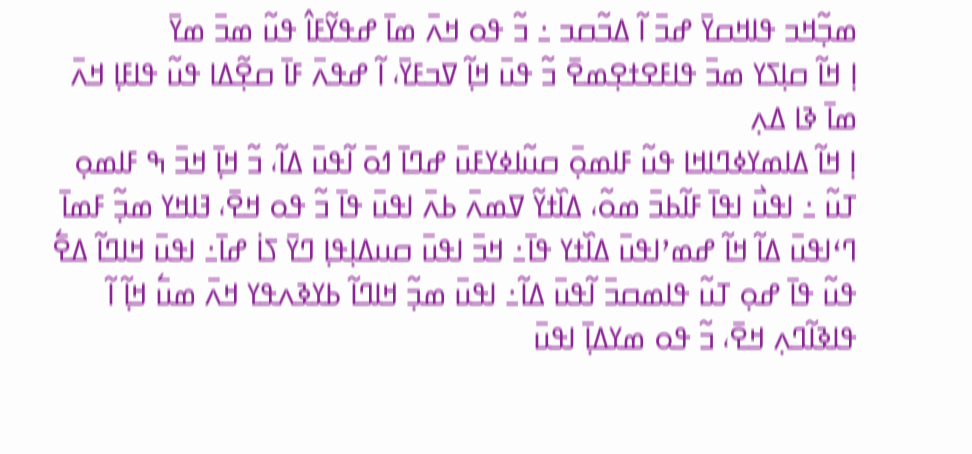ߘߏ߲߬ߞߏ ߟߊߞߛߌ߫ ߝߏ߫ ߊ߬ ߡߏ߬ߛߏ ߸ ߏ߬ ߟߋ ߞߍ߫ ߘߊ߫ ߝߟߌ߬ߓߊ߮ ߟߎ߬ ߘߏ߫ ߘߌ߫
ߊ߲ ߞߊ߬ ߛߊ߲ߖߌ ߘߏ߫ ߟߊߓߐߙߐ߲ߘߐ߫ ߏ߬ ߟߎ߫ ߞߊ߲߬ ߜߏߓߌ߫، ߊ߬ ߝߟߍ߫ ߓߊ߫ ߛߐ߲߬ߡߊ ߟߎ߬ ߟߊߓߊ߲ ߞߍ߫ ߘߊ߫ ߢߊ ߡߍ߲
ߊ߲ ߞߊ߬ ߡߊߘߌߦߣߊߞߊ ߟߎ߬ ߓߊߘߋ߲߫ ߛߎ߬ߊߦߌߓߎ߫ ߝߣߊ߫ ߗߋ߫ ߊ߬ߟߎ߫ ߡߊ߬، ߏ߬ ߞߊ߲߫ ߞߏ߫ ߒ ߓߊߘߋ߲ ߠߎ߬ ߸ ߊߟߎ߯ ߊߟߊ߫ ߓߊ߬ߕߏ߫ ߘߋ߬، ߡߊ߰ߙߌ߬ ߜߘߍ߫ ߕߍ߫ ߊߟߎ߫ ߟߊ߫ ߏ߬ ߟߋ ߞߐ߫، ߔߊߞߌ ߘߏ߲߬ ߓߘߊ߫ ߣߵߊߟߎ߫ ߡߊ߬ ߞߊ߬ ߝߘߴߊߟߎ߫ ߡߊ߰ߙߌ ߟߊ߫߸ ߞߏ߫ ߊߟߎ߫ ߛߎߡߊ߲ߟߊ߲ ߣߌ߫ ߖߊ߭ ߝߊ߫߸ ߊߟߎ߫ ߞߊߣߊ߬ ߡߐ߱ ߟߎ߬ ߟߊ߫ ߝߋ߲ ߠߎ߬ ߟߊߘߛߏ߫ ߊ߬ߟߎ߫ ߡߊ߬߸ ߊߟߎ߫ ߘߏ߲߬ ߞߊߣߊ߬ ߕߌߢߍߟߌ ߞߍ߫ ߘߎ߱ ߞߊ߲߬ ߊ߬ ߟߊߢߊ߬ߣߍ߲ ߞߐ߫، ߏ߬ ߟߋ ߘߌߡߊ߲߫ ߊߟߎ߫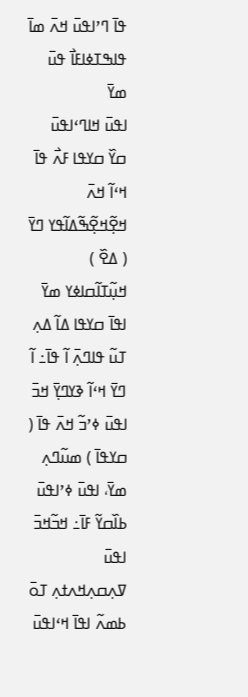ߟߊ߫ ߣߴߊߟߎ߫ ߞߍ߫ ߘߊ߫ ߟߊߒߠߦߊߓߊ߯ ߟߎ߫ ߘߌ߫
ߊߟߎ߫ ߞߊߣߵߊߟߎ߫ ߛߌ߰ ߛߌߟߊ ߓߍ߯ ߟߊ߫ ߞߵߊ߬ ߞߍ߫ ߞߐ߲߬ߞߐ߲߬ߒ߬ߡߊ߬ߟߌ ߣߌ߫ ( ߡߐ߰ ) ߞߎ߲߬ߠߊ߬ߛߊߦߌ ߘߌ߫ ߊߟߊ߫ ߛߌߟߊ ߡߊ߬ ߡߍ߲ ߠߎ߬ ߟߊߣߍ߲߫ ߊ߬ ߟߊ߫߸ ߊ߬ ߣߌ߫ ߞߵߊ߬ ߢߌߣߌ߲߫ ߞߏ߫ ߊߟߎ߫ ߦߴߏ߬ ߞߍ߫ ߟߊ߫ ( ߛߌߟߊ߫ ) ߘߎ߬ߣߍ߲ ߘߌ߫، ߊߟߎ߫ ߦߴߊߟߎ߫ ߕߊ߰ߛߌ߬ ߓߊ߫߸ ߞߏ߬ߞߏ߫ ߊߟߎ߫ ߜߍ߲ߛߍ߲ߞߍߙߍ߲ ߠߋ߫ ߕߘߍ߬ ߊߟߊ߫ ߞߵߊߟߎ߫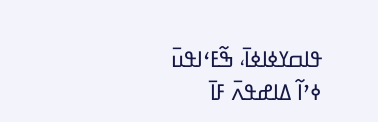ߟߊߛߌߦߊߦߊ߫، ߒ߬ߓߵߊߟߎ߫ ߦߴߊ߬ ߡߊߝߟߍ߫ ߓߊ߫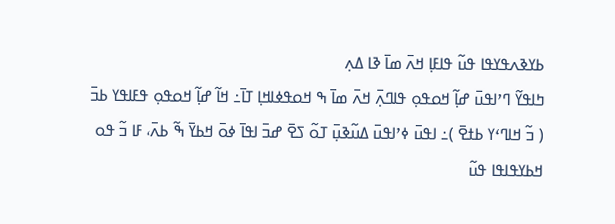ߕߌߢߍߟߌߟߊ ߟߎ߬ ߟߊߓߊ߲ ߞߍ߫ ߘߊ߫ ߢߊ ߡߍ߲
ߤߊߟߌ߬ ߣߴߊߟߎ߫ ߝߊ߲߬ ߞߋߟߋ߲ ߟߊߣߍ߲߫ ߞߍ߫ ߘߊ߫ ߒ ߞߋߟߦߊߞߊ߲ ߠߊ߫߸ ߞߊ߬ ߝߊ߲߬ ߞߋߟߋ߲ ߟߓߊߟߌ ߕߏ߫ ( ߏ߬ ߞߊߣߵߌ ߕߙߐ߫ )߸ ߊߟߎ߫ ߦߴߊߟߎ߫ ߡߎ߬ߢߎ߲߫ ߠߋ߬ ߖߐ߫ ߝߏ߫ ߊߟߊ߫ ߦߋ߫ ߞߕߌ߫ ߒ߬ ߕߍ߫، ߓߊ ߏ߬ ߟߋ ߞߕߌߟߊߟߊ ߟߎ߬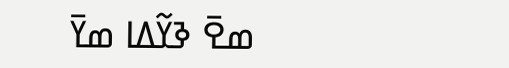ߘߐ߫ ߢߌ߬ߡߊ ߘߌ߫